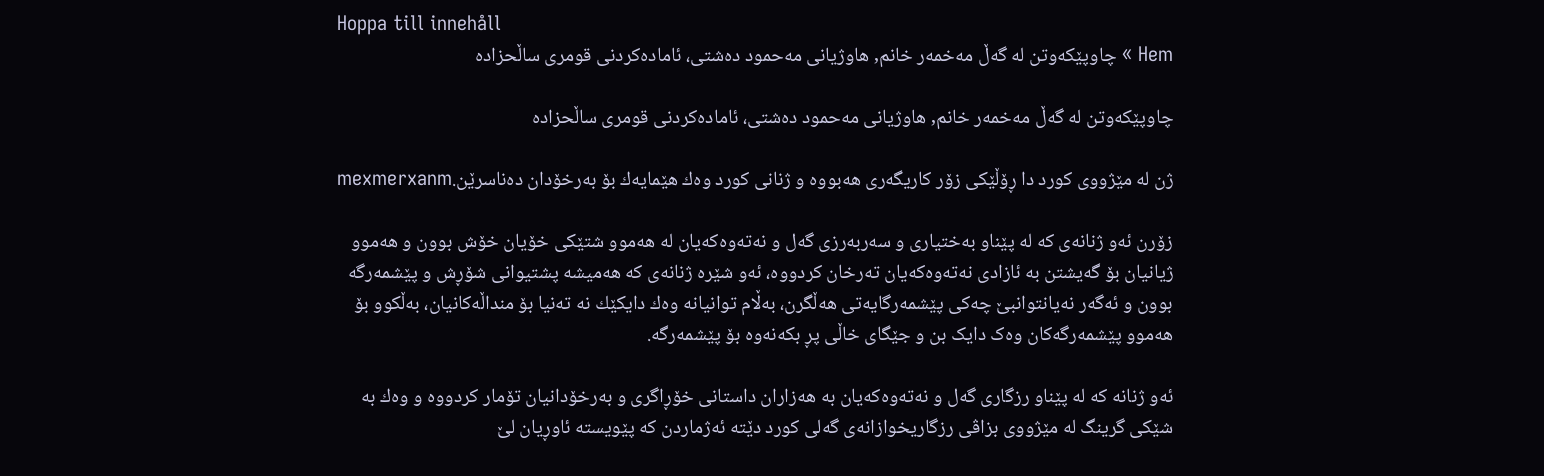Hoppa till innehåll
Hem » چاوپێکەوتن لە گەڵ مەخمەر خانم, هاوژیانی مەحمود دەشتی، ئامادەکردنی قومری ساڵحزادە

چاوپێکەوتن لە گەڵ مەخمەر خانم, هاوژیانی مەحمود دەشتی، ئامادەکردنی قومری ساڵحزادە

ژن لە مێژووی كورد دا ڕۆڵێكی زۆر كاریگەری ھەبووە و ژنانی كورد وەك ھێمایەك بۆ بەرخۆدان دەناسرێن.mexmerxanm

زۆرن ئەو ژنانەی کە لە پێناو بەختیاری و سەربەرزی گەل و نەتەوەكەیان لە ھەموو شتێكی خۆیان خۆش بوون و ھەموو ژیانیان بۆ گەیشتن بە ئازادی نەتەوەكەیان تەرخان کردووە، ئەو شێرە ژنانەی کە هەمیشە پشتیوانی شۆڕش و پێشمەرگە بوون و ئەگەر نەیانتوانبێ چەكی پێشمەرگایەتی ھەڵگرن، بەڵام توانیانە وەك دایكێك نە تەنیا بۆ منداڵەكانیان، بەڵكوو بۆ ھەموو پێشمەرگەكان وەک دایک بن و جێگای خاڵی پڕ بکەنەوە بۆ پێشمەرگە.

ئەو ژنانە كە لە پێناو رزگاری گەل و نەتەوەكەیان بە ھەزاران داستانی خۆڕاگری و بەرخۆدانیان تۆمار كردووە و وەك بە شێكی گرینگ لە مێژووی بزاڤی رزگاریخوازانەی گەلی كورد دێتە ئەژماردن كە پێویستە ئاوڕیان لێ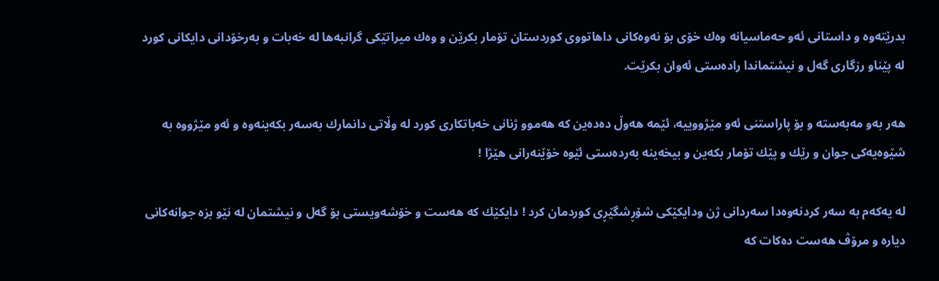بدرێتەوە و داستانی ئەو حەماسیانە وەك خۆی بۆ نەوەكانی داھاتووی كوردستان تۆمار بكرێن و وەك میراتێكی گرانبەھا لە خەبات و بەرخۆدانی دایكانی كورد لە پێناو رزگاری گەل و نیشتماندا رادەستی ئەوان بكرێت.

ھەر بەو مەبەستە و بۆ پاراستنی ئەو مێژووییە، ئێمە ھەوڵ دەدەین كە ھەموو ژنانی خەباتكاری كورد لە وڵاتی دانمارك بەسەر بكەینەوە و ئەو مێژووە بە شێوەیەكی جوان و رێك و پێك تۆمار بكەین و بیخەینە بەردەستی ئێوە خۆێنەرانی ھێژا !

لە یەكەم بە سەر كردنەوەدا سەردانی ژن ودایكێكی شۆڕشگێڕی كوردمان كرد ! دایكێك كە ھەست و خۆشەویستی بۆ گەل و نیشتمان لە نێو بزە جوانەكانی دیارە و مرۆڤ ھەست دەكات كە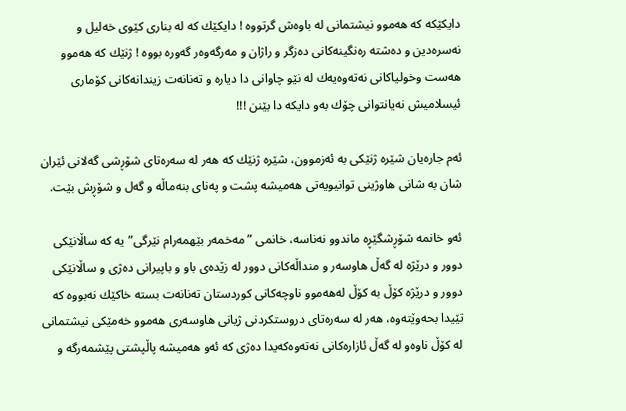دایکێکە کە ھەموو نیشتمانی لە باوەش گرتووە ! دایكێك كە لە بناری كێوی خەلیل و نەسرەدین و دەشتە رەنگینەكانی دەزگر و راژان و مەرگەوەر گەورە بووە ! ژنێك كە ھەموو ھەست وخولیاکانی نەتەوەیەك لە نێو چاوانی دا دیارە و تەنانەت زیندانەكانی كۆماری ئیسلامیش نەیانتوانی چۆك بەو دایكە دا بێنن !!!

ئەم جارەیان شێرە ژنێکی بە ئەزموون، شێرە ژنێك کە هەر لە سەرەتای شۆڕشی گەلانی ئێران شان بە شانی هاوژینی توانیویەتی هەمیشە پشت و پەنای بنەماڵە و گەل و شۆڕش بێت.

ئەو خانمە شۆڕشگێڕە ماندوو نەناسە، خانمی ”مەخمەر بێهمەرام نێرگی”یە کە ساڵانێکی دوور و درێژە لە گەڵ هاوسەر و منداڵەکانی دوور لە زێدەی باو و باپیرانی دەژی و ساڵانێکی دوور و درێژە کۆڵ بە کۆڵ لەهەموو ناوچەکانی کوردستان تەنانەت بستە خاکێك نەبووە کە تێیدا بحەوێتەوە، هەر لە سەرەتای دروستکردنی ژیانی هاوسەری هەموو خەمێکی نیشتمانی لە کۆڵ ناوەو لە گەڵ ئازارەکانی نەتەوەکەیدا دەژی کە ئەو هەمیشە پاڵپشتی پێشمەرگە و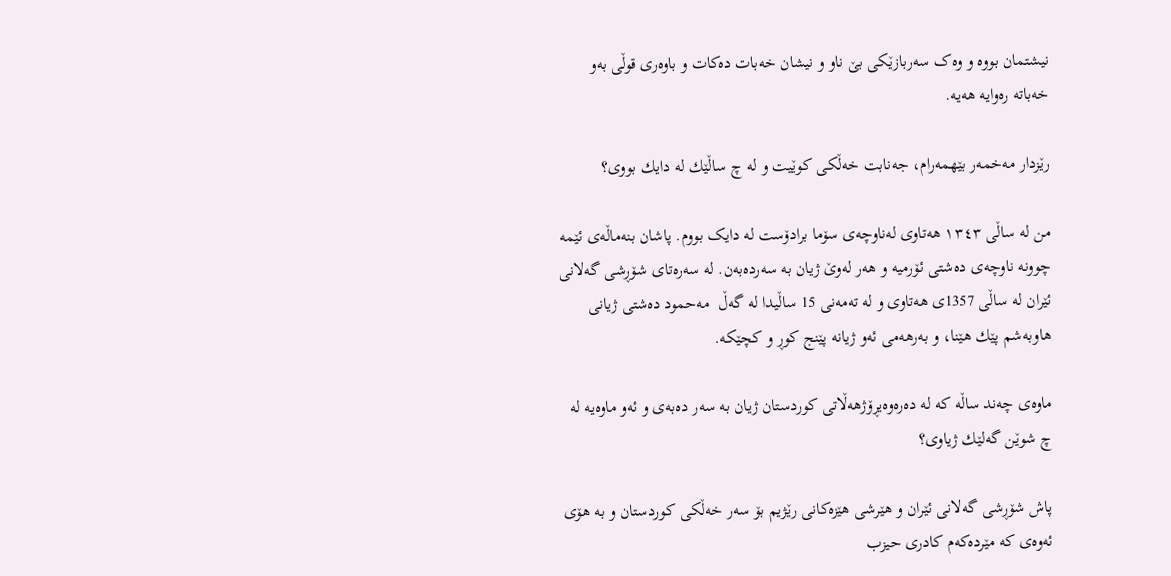نیشتمان بووە و وەک سەربازێکی بێ ناو و نیشان خەبات دەكات و باوەری قوڵی بەو خەباتە رەوایە ھەیە.

رێزدار مەخمەر بێھمەرام، جەنابت خەڵکی کوێیت و لە چ ساڵێك لە دایك بووی؟

من لە ساڵی ١٣٤٣ هەتاوی لەناوچەی سۆما برادۆست لە دایک بووم. پاشان بنەماڵەی ئێمە چوونە ناوچەی دەشتی ئۆرمیە و هەر لەوێ ژیان بە سەردەبەن. لە سەرەتای شۆڕشی گەلانی ئێران لە ساڵی 1357ی ھەتاوی و لە تەمەنی 15 ساڵیدا لە گەڵ  مەحمود دەشتی ژیانی هاوبەشم پێك هێنا، و بەرھەمی ئەو ژیانە پێنج کوڕ و کچێکە.

ماوەی چەند ساڵە كە لە دەرەوەیڕۆژهەڵاتی کوردستان ژیان بە سەر دەبەی و ئەو ماوەیە لە چ شوێن گەلێك ژیاوی؟

پاش شۆڕشی گەلانی ئێران و ھێرشی ھێزەكانی رێژیم بۆ سەر خەڵكی كوردستان و بە ھۆی ئەوەی كە مێردەكەم كادری حیزب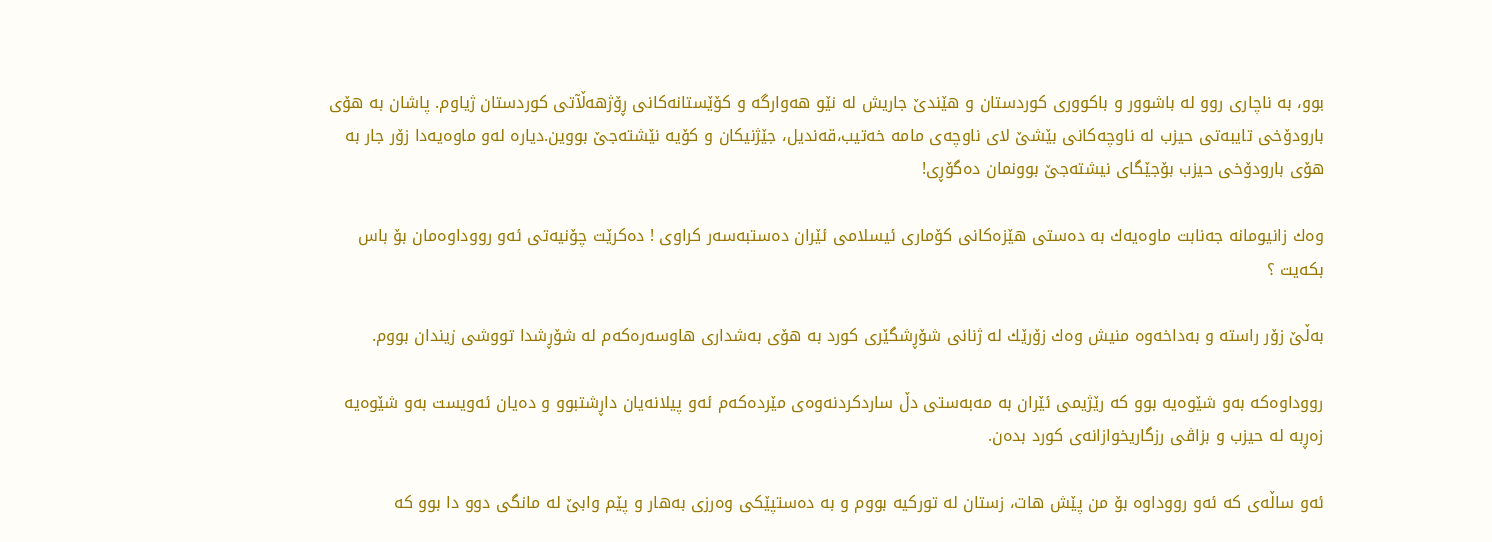بوو، بە ناچاری روو لە باشوور و باكووری کوردستان و ھێندێ جاریش لە نێو ھەوارگە و كۆێستانەكانی ڕۆژهەڵآتی کوردستان ژیاوم. پاشان بە ھۆی بارودۆخی تایبەتی حیزب لە ناوچەكانی بێشێ لای ناوچەی مامە خەتیب،قەندیل، جێژنیكان و كۆیە نێشتەجێ بووین.دیارە لەو ماوەیەدا زۆر جار بە ھۆی بارودۆخی حیزب بۆجێگای نیشتەجێ بوونمان دەگۆڕی!

وەك زانیومانە جەنابت ماوەیەك بە دەستی ھێزەكانی كۆماری ئیسلامی ئێران دەستبەسەر كراوی ! دەكرێت چۆنیەتی ئەو رووداوەمان بۆ باس بکەیت ؟

بەڵێ زۆر راستە و بەداخەوە منیش وەك زۆرێك لە ژنانی شۆڕشگێری كورد بە ھۆی بەشداری هاوسەرەکەم لە شۆڕشدا تووشی زیندان بووم.

رووداوەكە بەو شێوەیە بوو كە رێژیمی ئێران بە مەبەستی دڵ ساردکردنەوەی مێردەكەم ئەو پیلانەیان داڕشتبوو و دەیان ئەویست بەو شێوەیە زەڕبە لە حیزب و بزاڤی رزگاریخوازانەی كورد بدەن.

ئەو ساڵەی كە ئەو رووداوە بۆ من پێش هات، زستان لە توركیە بووم و بە دەستپێكی وەرزی بەھار و پێم وابێ لە مانگی دوو دا بوو كە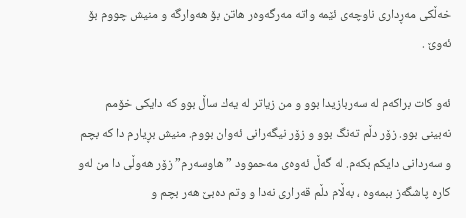خەڵكی مەڕداری ناوچەی ئێمە واتە مەرگەوەر ھاتن بۆ ھەوارگە و منیش چووم بۆ ئەوێ .

ئەو كات براکەم لە سەربازیدا بوو و من زیاتر لە یەك ساڵ بوو كە دایكی خۆمم نەبینی بوو. زۆر دڵم تەنگ بوو و زۆر نیگەرانی ئەوان بووم. منیش بڕیارم دا كە بچم و سەردانی دایكم بكەم. لە گەڵ ئەوەی مەحموود ”هاوسەرم” زۆر ھەوڵی دا من لەو كارە پاشگەز ببمەوە ، بەڵام دڵم قەراری نەدا و وتم دەبێ ھەر بچم و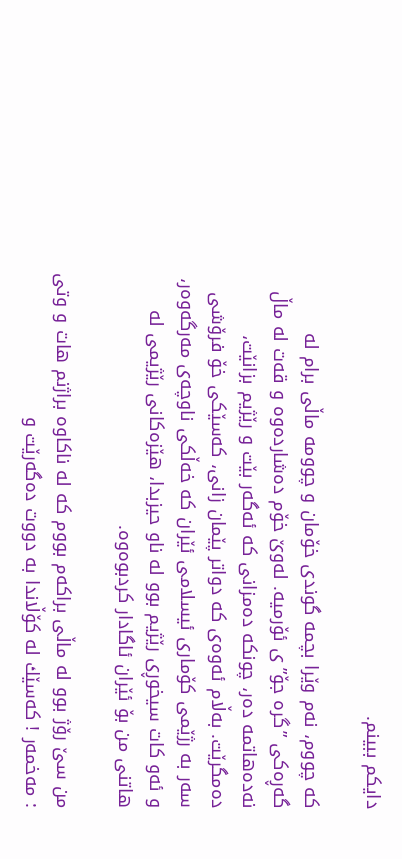دایكم ببینم.

كە چووم، نەم وێرا بچمە گوندی خۆمان و چوومە ماڵی برام لە گەڕەكی ”گرە جۆ”ی ئۆرمیە. لەوێ خۆم دەشاردەوە و قەت لە ماڵ نەدەھاتمە دەر، چونكە دەمزانی كە ئەگەر بێت و رێژیم بزانێت، دەمگرێت. بەڵام ئەوەی كە دواتر پێمان زانی، كەسێكی خۆ فرۆشی سەر بە رژێمی کۆماری ئیسلامی ئێران كە خەڵكی ناوچەی مەرگەوەر، و ئەو كات سیخوڕی رێژیم بوو لە ناو حیزبدا، ھێزەكانی رێژیمی لە ھاتنی من بۆ ئێران ئاگادار كردبوەوە.

من سێ رۆژ بوو لە ماڵی براکەم بووم كە لە ناكاوە براژنم ھات و وتی : مەخمەر ! كەسێك لە كۆڵاندا بە دووت دەگەرێت و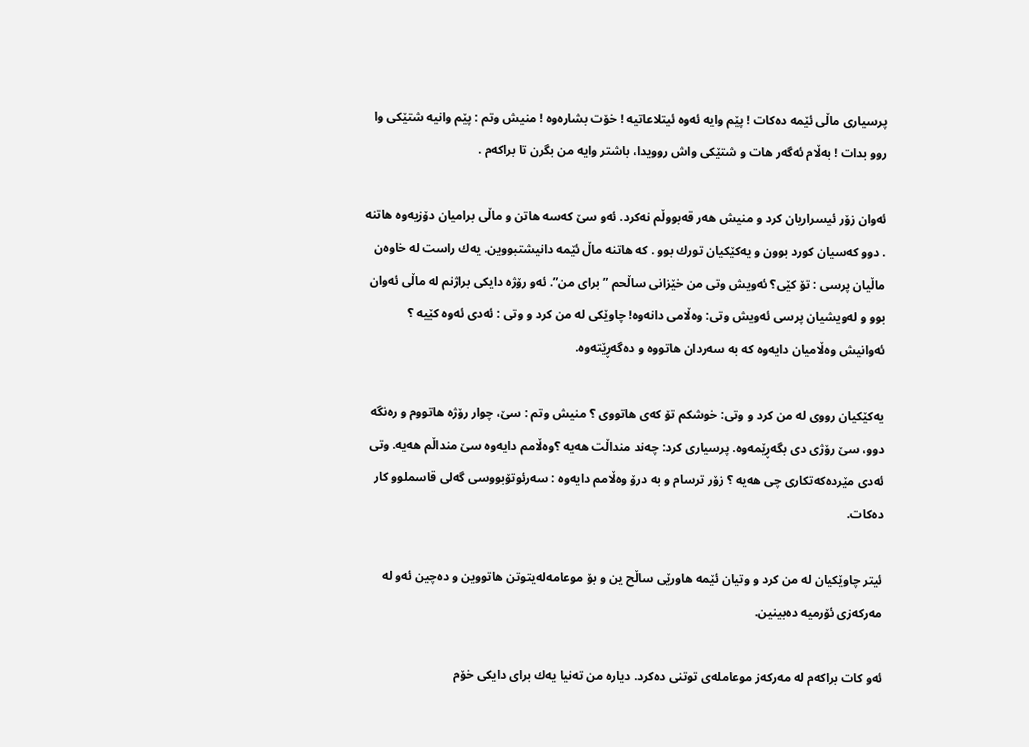پرسیاری ماڵی ئێمە دەكات ! پێم وایە ئەوە ئیتلاعاتیە ! خۆت بشارەوە ! منیش وتم : پێم وانیە شتێكی وا روو بدات ! بەڵام ئەگەر ھات و شتێكی واش روویدا، باشتر وایە من بگرن تا براکەم .

ئەوان زۆر ئیسراریان كرد و منیش ھەر قەبووڵم نەكرد. ئەو سێ كەسە ھاتن و ماڵی برامیان دۆزیەوە ھاتنە . دوو كەسیان كورد بوون و یەكێكیان تورك بوو . كە ھاتنە ماڵ ئێمە دانیشتبووین. یەك راست لە خاوەن ماڵیان پرسی : تۆ كێی؟ ئەویش وتی من خێزانی ساڵحم ” برای من”. ئەو رۆژە دایكی براژنم لە ماڵی ئەوان بوو و لەویشیان پرسی ئەویش وتی: وەڵامی دانەوە! چاوێكی لە من كرد و وتی : ئەدی ئەوە كێیە ؟ ئەوانیش وەڵامیان دایەوە کە بە سەردان هاتووە و دەگەڕێتەوە.

یەكێكیان رووی لە من كرد و وتی: خوشكم تۆ کەی ھاتووی ؟ منیش وتم : سێ، چوار رۆژە ھاتووم و رەنگە دوو، سێ رۆژی دی بگەڕێمەوە. پرسیاری کرد: چەند منداڵت ھەیە ؟وەڵامم دایەوە سێ منداڵم ھەیە. وتی ئەدی مێردەكەتکاری چی هەیە ؟ زۆر ترسام و بە درۆ وەڵامم دایەوە : سەرئوتۆبووسی گەلی قاسملوو کار دەكات.

ئیتر چاوێكیان لە من كرد و وتیان ئێمە ھاورێی ساڵح ین و بۆ موعامەلەیتوتن ھاتووین و دەچین ئەو لە مەركەزی ئۆرمیە دەبینین.

ئەو كات براکەم لە مەركەز موعاملەی توتنی دەكرد. دیارە من تەنیا یەك برای دایكی خۆم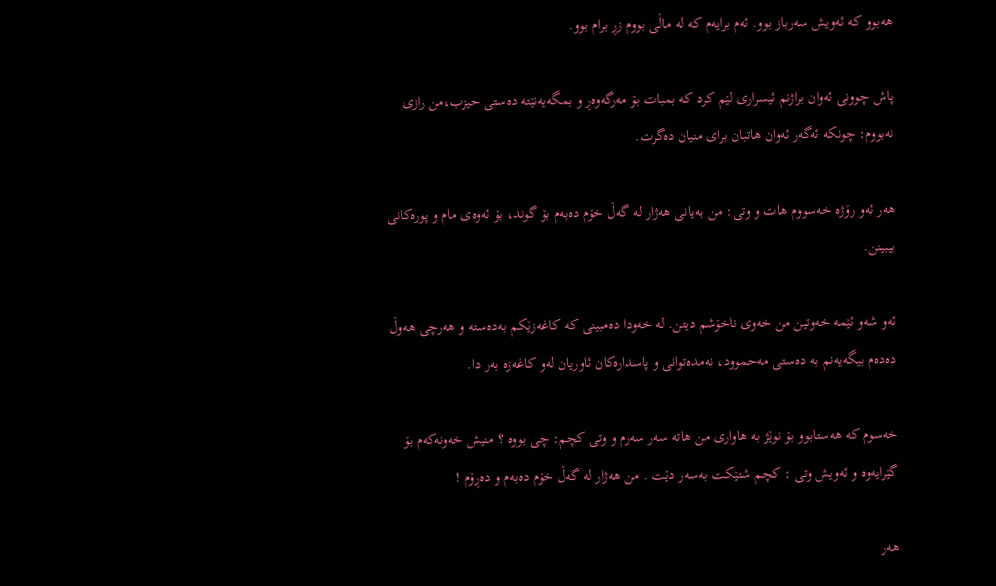ھەبوو كە ئەویش سەرباز بوو. ئەم برایەم کە لە ماڵی بووم زڕ برام بوو.

پاش چوونی ئەوان براژنم ئیسراری لێم کرد کە بمبات بۆ مەرگەوەڕ و بمگەیەنێتە دەستی حیزب،من رازی نەبووم: چونکە ئەگەر ئەوان هاتبان برای منیان دەگرت.

ھەر ئەو رۆژە خەسووم ھات و وتی: من بەیانی ھەژار لە گەڵ خۆم دەبەم بۆ گوند، بۆ ئەوەی مام و پورەكانی بیبینن.

ئەو شەو ئێمە خەوتین من خەوی ناخۆشم دیتن. لە خەودا دەمبینی كە كاغەزێكم بەدەستە و ھەرچی ھەوڵ دەدەم بیگەیەنم بە دەستی مەحموود، نەمدەتوانی و پاسدارەكان ئاوریان لەو كاغەزە بەر دا.

خەسوم کە هەستابوو بۆ نوێژ بە ھاواری من ھاتە سەر سەرم و وتی كچم: چی بووە ؟ منیش خەونەكەم بۆ گێرایەوە و ئەویش وتی : كچم شتێكت بەسەر دێت . من ھەژار لە گەڵ خۆم دەبەم و دەڕۆم !

ھەر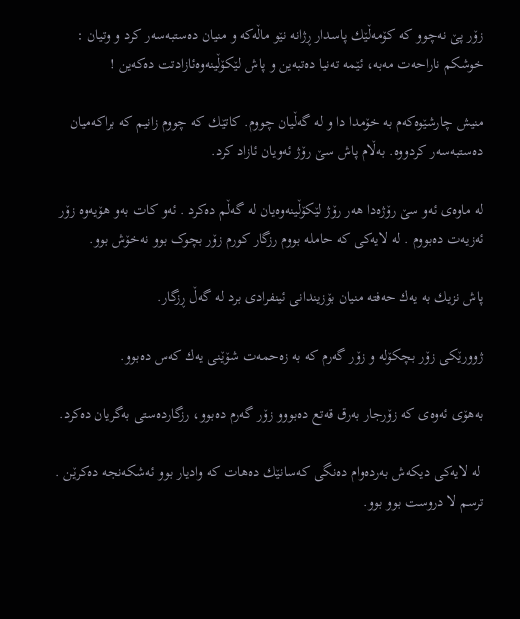زۆر پێ نەچوو كە كۆمەڵێك پاسدار ڕژانە نێو ماڵەكە و منیان دەستبەسەر كرد و وتیان : خوشكم ناراحەت مەبە، ئێمە تەنیا دەتبەین و پاش لێکۆڵینەوەئازادتت دەکەین !

منیش چارشێوەكەم بە خۆمدا دا و لە گەڵیان چووم. كاتێك كە چووم زانیم كە براکەمیان دەستبەسەر كردووە. بەڵام پاش سێ رۆژ ئەویان ئازاد كرد.

لە ماوەی ئەو سێ رۆژەدا ھەر رۆژ لێكۆڵینەوەیان لە گەڵم دەكرد . ئەو كات بەو ھۆیەوە زۆر ئەزیەت دەبووم . لە لایەكی کە حاملە بووم رزگار کورم زۆر بچوک بوو نەخۆش بوو.

پاش نزیك بە یەك حەفتە منیان بۆزیندانی ئینفرادی برد لە گەڵ ڕزگار.

ژوورێكی زۆر بچکۆلە و زۆر گەرم كە بە زەحمەت شۆێنی یەك كەس دەبوو.

بەھۆی ئەوەی كە زۆرجار بەرق قەتع دەبووو زۆر گەرم دەبوو، رزگاردەستی بەگریان دەكرد.

 لە لایەكی دیكەش بەردەوام دەنگی كەسانێك دەھات كە وادیار بوو ئەشكەنجە دەكرێن . ترسم لا دروست بوو بوو.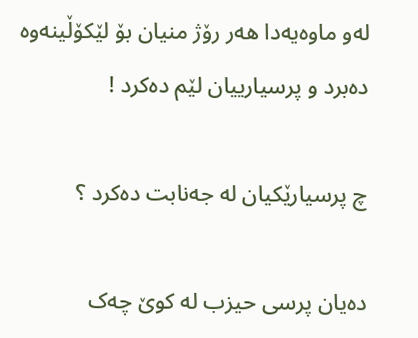لەو ماوەیەدا ھەر رۆژ منیان بۆ لێكۆڵینەوە دەبرد و پرسیارییان لێم دەكرد !

چ پرسیارێکیان لە جەنابت دەكرد ؟

دەیان پرسی حیزب لە کوێ چەک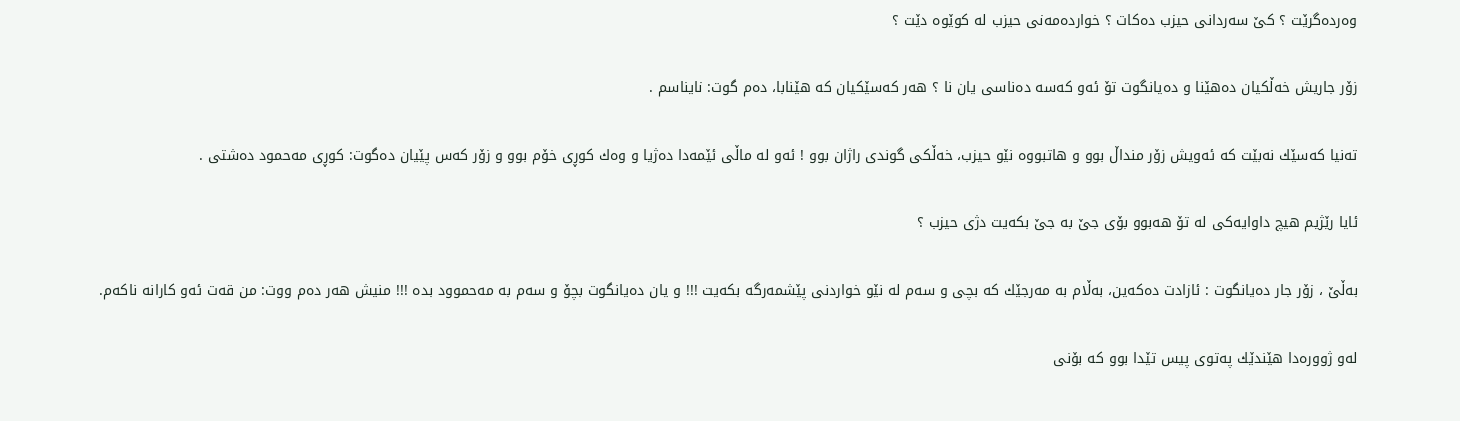وەردەگرێت ؟ كێ سەردانی حیزب دەكات ؟ خواردەمەنی حیزب لە كوێوە دێت ؟

زۆر جاریش خەڵكیان دەھێنا و دەیانگوت تۆ ئەو كەسە دەناسی یان نا ؟ ھەر كەسێكیان كە ھێنابا، دەم گوت: نایناسم .

تەنیا كەسێك نەبێت كە ئەویش زۆر منداڵ بوو و ھاتبووە نێو حیزب، خەڵكی گوندی راژان بوو ! ئەو لە ماڵی ئێمەدا دەژیا و وەك كوڕی خۆم بوو و زۆر كەس پێیان دەگوت: كوڕی مەحمود دەشتی .

ئایا رێژیم ھیچ داوایەكی لە تۆ هەبوو بۆی جێ بە جێ بکەیت دژی حیزب ؟

بەڵێ ، زۆر جار دەیانگوت : ئازادت دەکەین، بەڵام بە مەرجێك كە بچی و سەم لە نێو خواردنی پێشمەرگە بکەیت !!! و یان دەیانگوت بچۆ و سەم بە مەحموود بدە !!! منیش ھەر دەم ووت: من قەت ئەو كارانە ناكەم.

لەو ژوورەدا ھێندێك پەتوی پیس تێدا بوو کە بۆنی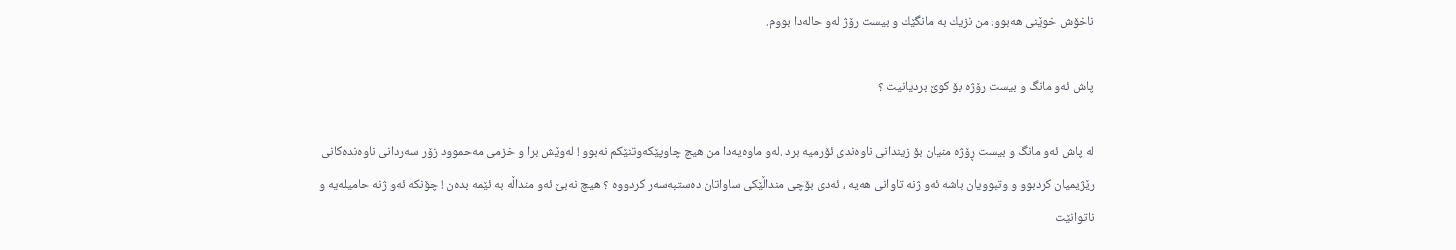ناخۆش خوێنی هەبوو. من نزیك بە مانگێك و بیست رۆژ لەو حالەدا بووم.

پاش ئەو مانگ و بیست رۆژە بۆ کوێ بردیانیت ؟

لە پاش ئەو مانگ و بیست ڕۆژە منیان بۆ زیندانی ناوەندی ئۆرمیە برد .لەو ماوەیەدا من ھیچ چاوپێكەوتنێكم نەبوو ! لەوێش برا و خزمی مەحموود زۆر سەردانی ناوەندەكانی رێژیمیان كردبوو و وتبوویان باشە ئەو ژنە تاوانی ھەیە ، ئەدی بۆچی منداڵێكی ساواتان دەستبەسەر كردووە ؟ ھیچ نەبێ ئەو منداڵە بە ئێمە بدەن ! چۆنكە ئەو ژنە حامیلەیە و ناتوانێت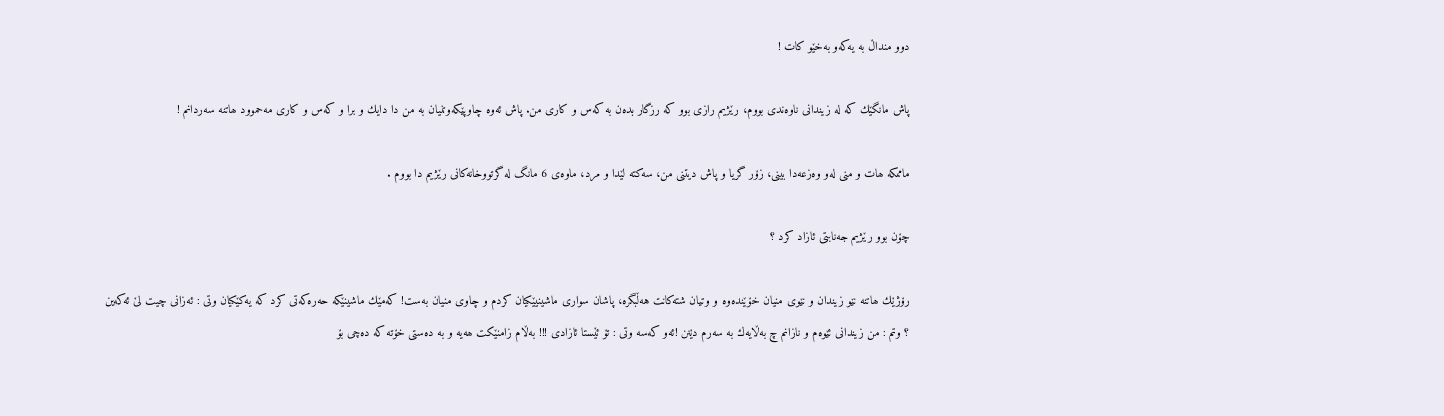دوو منداڵ بە یەكەو بەخێو كات !

پاش مانگێك كە لە زیندانی ناوەندی بووم، رێژیم رازی بوو كە رزگار بدەن بە كەس و كاری من. پاش ئەوە چاوپێكەوتنیان بە من دا دایك و برا و كەس و كاری مەحموود ھاتنە سەردانم !

ماممكە ھات و منی لەو وەزعەدا بینی، زۆر گریا و پاش دیتنی من، سەکتە لێدا و مرد، ماوەی 6 مانگ لە گرتووخانەكانی رێژیم دا بووم .

چۆن بوو رێژیم جەنابتی ئازاد كرد ؟

رۆژێك ھاتنە نێو زیندان و نێوی منیان خۆێندەوە و وتیان شتەكانت هەڵبگرە، پاشان سواری ماشینیێکیان کردم و چاوی منیان بەست! كەمێك ماشینێكە حەرەكەتی كرد كە یەكێكیان وتی : ئەزانی چیت لێ ئەكەین ؟ وتم : من زیندانی ئێوەم و نازانم چ بەڵایەك بە سەرم دێنن !ئەو کەسە وتی : تۆ ئێستا ئازادی !!! بەڵام زامنێكت ھەیە و بە دەستی خۆتە كە دەچی بۆ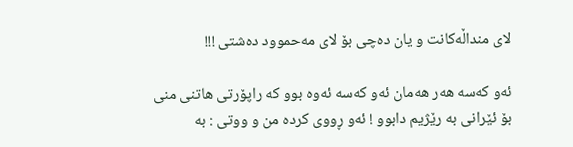لای منداڵەكانت و یان دەچی بۆ لای مەحموود دەشتی !!!

ئەو كەسە ھەر ھەمان ئەو کەسە ئەوە بوو كە راپۆرتی ھاتنی منی بۆ ئێرانی بە رێژیم دابوو ! ئەو ڕووی کردە من و ووتی : بە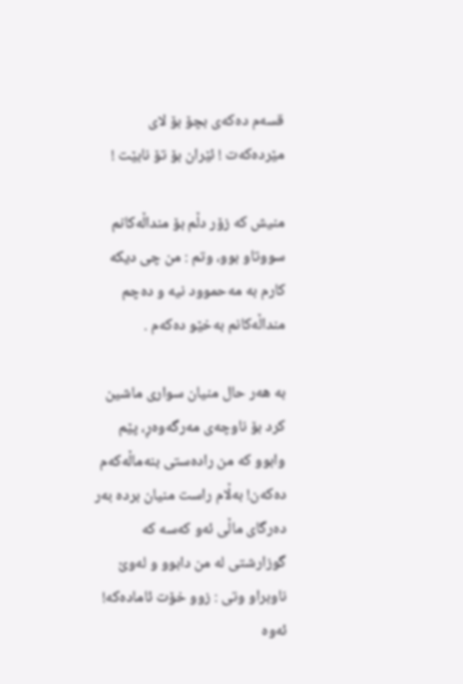قسەم دەكەی بچۆ بۆ لای مێردەكەت ! ئێران بۆ تۆ نابێت !

منیش كە زۆر دڵم بۆ منداڵەكانم سووتاو بوو، وتم : من چی دیكە كارم بە مەحموود نیە و دەچم منداڵەكانم بەخێو دەكەم .

بە ھەر حال منیان سواری ماشین كرد بۆ ناوچەی مەرگەوەڕ، پێم وابوو كە من رادەستی بنەماڵەكەم دەكەن! بەڵام راست منیان بردە بەر دەرگای ماڵی ئەو کەسە کە گوزارشتی لە من دابوو و لەوێ ناوبراو وتی : زوو خۆت ئامادەكە! ئەوە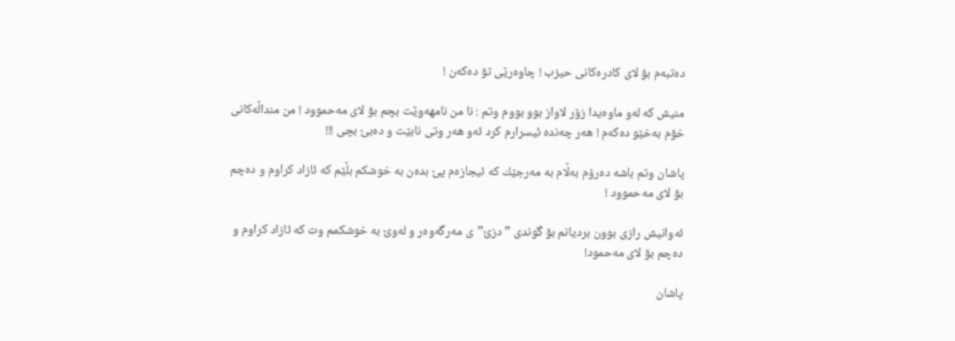دەتبەم بۆ لای كادرەكانی حیزب ! چاوەرێی تۆ دەكەن !

منیش كە لەو ماوەیدا زۆر لاواز بوو بووم وتم : نا من نامھەوێت بچم بۆ لای مەحموود ! من منداڵەكانی خۆم بەخێو دەكەم ! ھەر چەندە ئیسرارم كرد ئەو ھەر وتی نابێت و دەبێ بچی !!!

پاشان وتم باشە دەرۆم بەڵام بە مەرجێك كە ئیجازەم پێ بدەن بە خوشکم بڵێم كە ئازاد كراوم و دەچم بۆ لای مەحموود !

ئەوانیش رازی بوون بردیانم بۆ گوندی ” دزێ”ی مەرگەوەر و لەوێ بە خوشکمم وت كە ئازاد كراوم و دەچم بۆ لای مەحمود!

پاشان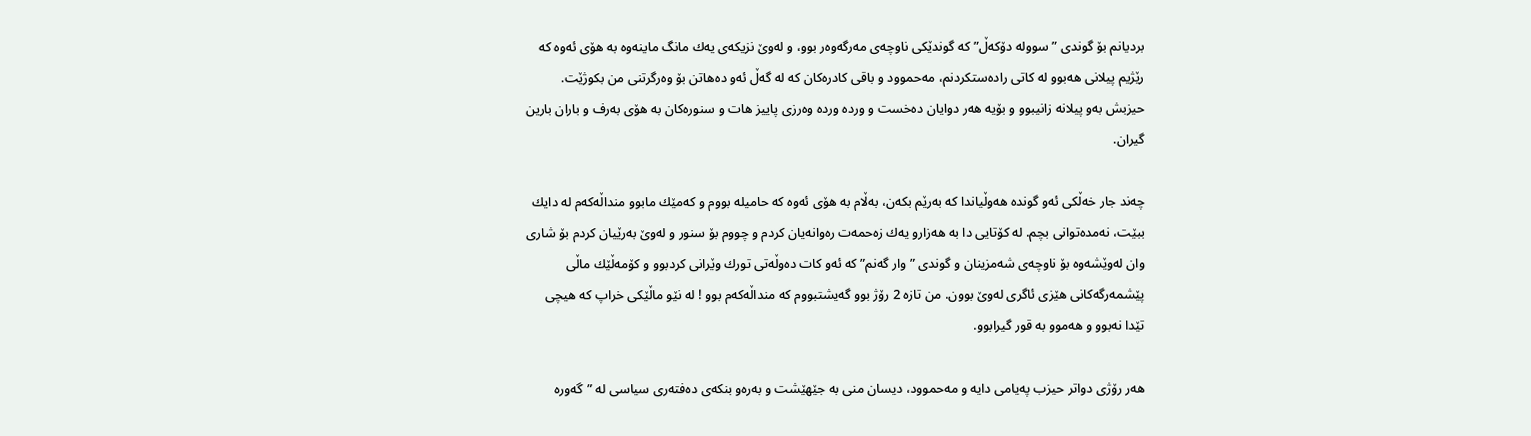بردیانم بۆ گوندی ” سوولە دۆكەڵ” كە گوندێكی ناوچەی مەرگەوەر بوو، و لەوێ نزیكەی یەك مانگ ماینەوە بە ھۆی ئەوە كە رێژیم پیلانی ھەبوو لە كاتی رادەستكردنم، مەحموود و باقی كادرەكان كە لە گەڵ ئەو دەھاتن بۆ وەرگرتنی من بكوژێت. حیزبش بەو پیلانە زانیبوو و بۆیە ھەر دوایان دەخست و وردە وردە وەرزی پاییز ھات و سنورەكان بە ھۆی بەرف و باران بارین گیران.

چەند جار خەڵكی ئەو گوندە ھەوڵیاندا كە بەرێم بکەن، بەڵام بە ھۆی ئەوە كە حامیلە بووم و كەمێك مابوو منداڵەكەم لە دایك ببێت، نەمدەتوانی بچم. لە كۆتایی دا بە ھەزارو یەك زەحمەت رەوانەیان كردم و چووم بۆ سنور و لەوێ بەرێیان کردم بۆ شاری وان لەوێشەوە بۆ ناوچەی شەمزینان و گوندی ” وار گەنم” كە ئەو كات دەوڵەتی تورك وێرانی كردبوو و كۆمەڵێك ماڵی پێشمەرگەكانی ھێزی ئاگری لەوێ بوون. من تازە 2 رۆژ بوو گەیشتبووم كە منداڵەکەم بوو ! لە نێو ماڵێكی خراپ كە ھیچی تێدا نەبوو و ھەموو بە قور گیرابوو.

ھەر رۆژی دواتر حیزب پەیامی دایە و مەحموود، دیسان منی بە جێھێشت و بەرەو بنكەی دەفتەری سیاسی لە ”گەورە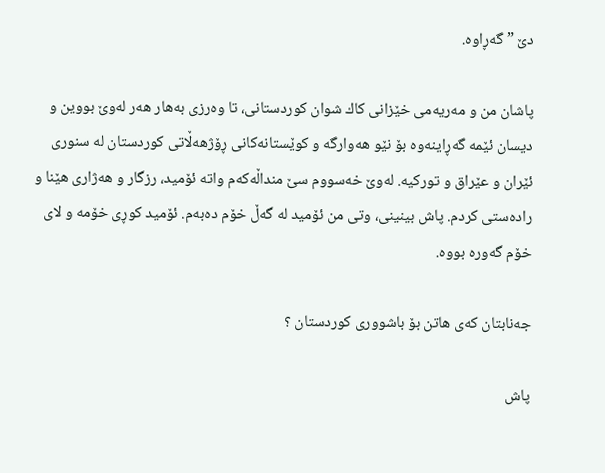دێ ” گەڕاوە.

پاشان من و مەریەمی خێزانی كاك شوان کوردستانی، تا وەرزی بەھار ھەر لەوێ بووین و دیسان ئێمە گەڕاینەوە بۆ نێو ھەوارگە و كوێستانەكانی ڕۆژهەڵاتی کوردستان لە سنوری ئێران و عێراق و توركیە. لەوێ خەسووم سێ منداڵەکەم واتە ئۆمید، رزگار و ھەژاری ھێنا و رادەستی كردم. پاش بینینی، وتی من ئۆمید لە گەڵ خۆم دەبەم. ئۆمید كوڕی خۆمە و لای خۆم گەورە بووە.

جەنابتان کەی ھاتن بۆ باشووری کوردستان ؟

پاش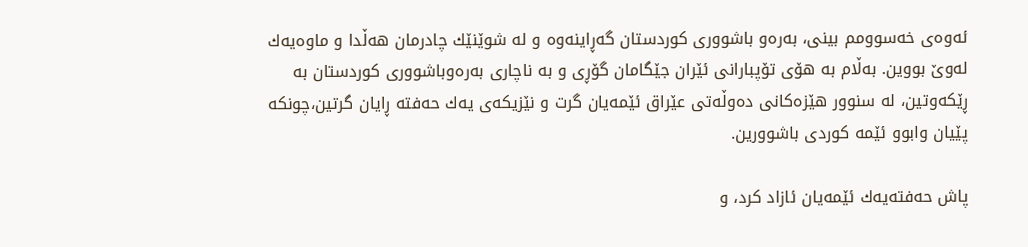ئەوەی خەسوومم بینی، بەرەو باشووری کوردستان گەڕاینەوە و لە شوێنێك چادرمان ھەڵدا و ماوەیەك لەوێ بووین. بەڵام بە ھۆی تۆپبارانی ئێران جێگامان گۆڕی و بە ناچاری بەرەوباشووری کوردستان بە ڕێکەوتین، لە سنوور ھێزەكانی دەوڵەتی عێراق ئێمەیان گرت و نێزیكەی یەك حەفتە ڕایان گرتین،چونكە پێیان وابوو ئێمە كوردی باشوورین.

پاش حەفتەیەك ئێمەیان ئازاد کرد، و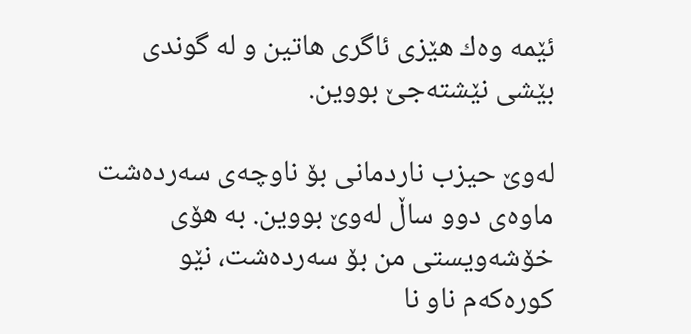ئێمە وەك ھێزی ئاگری ھاتین و لە گوندی بێشی نێشتەجێ بووین.

لەوێ حیزب ناردمانی بۆ ناوچەی سەردەشت ماوەی دوو ساڵ لەوێ بووین. بە ھۆی خۆشەویستی من بۆ سەردەشت، نێو كورەكەم ناو نا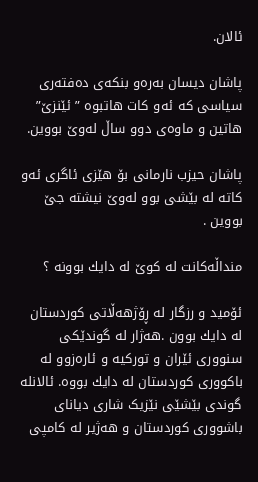ئالان.

پاشان دیسان بەرەو بنكەی دەفتەری سیاسی كە ئەو كات ھاتبوە ”ئێنزێ” هاتین و ماوەی دوو ساڵ لەوێ بووین.

پاشان حیزب نارمانی بۆ هێزی ئاگری ئەو کاتە لە بێشی بوو لەوێ نیشتە جێ بووین .

منداڵەكانت لە كوێ لە دایك بوونە ؟

ئۆمید و رزگار لە ڕۆژهەڵاتی کوردستان لە دایك بوون .ھەژار لە گوندێكی سنووری ئێران و توركیە و ئارەزوو لە باکووری کوردستان لە دایك بووە. ئالانلە گوندی بێشێی نێزیک شاری دیانای باشووری کوردستان و ھەژیر لە کامپی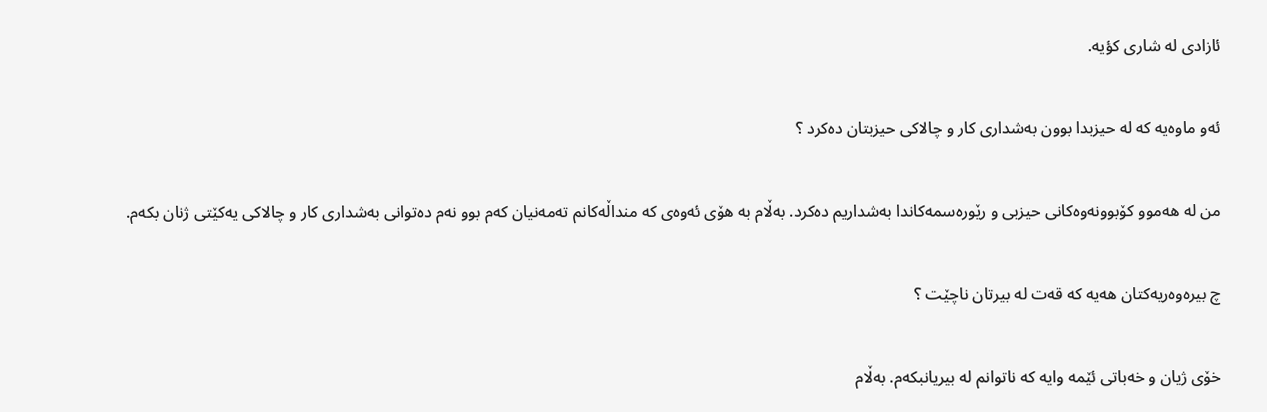ئازادی لە شاری كؤیە.

ئەو ماوەیە كە لە حیزبدا بوون بەشداری كار و چالاكی حیزبتان دەكرد ؟

من لە ھەموو كۆبوونەوەكانی حیزبی و رێورەسمەكاندا بەشداریم دەكرد. بەڵام بە ھۆی ئەوەی كە منداڵەكانم تەمەنیان كەم بوو نەم دەتوانی بەشداری كار و چالاكی یەکێتی ژنان بكەم.

چ بیرەوەریەكتان ھەیە كە قەت لە بیرتان ناچێت ؟

خۆی ژیان و خەباتی ئێمە وایە کە ناتوانم لە بیریانبکەم. بەڵام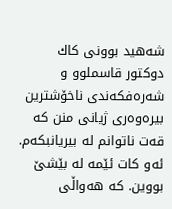شەھید بوونی كاك دوكتور قاسملوو و شەرەفكەندی ناخۆشترین بیرەوەری ژیانی منن كە قەت ناتوانم لە بیریانبکەم. ئەو كات ئێمە لە بێشێ بووین. كە ھەواڵی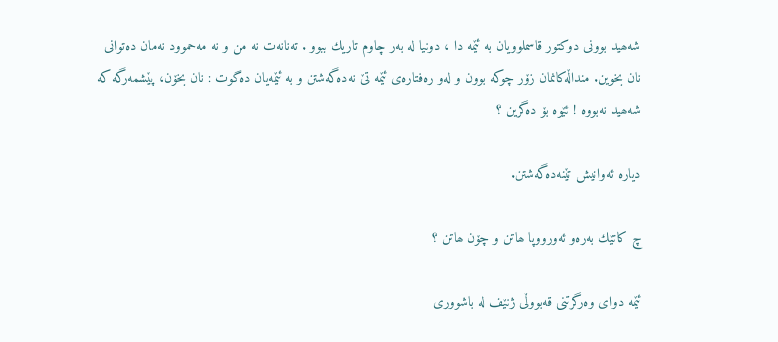شەھید بوونی دوكتور قاسملوویان بە ئێمە دا ، دونیا لە بەر چاوم تاریك ببوو . تەنانەت نە من و نە مەحموود نەمان دەتوانی نان بخوین. منداڵەكانمان زۆر چوكە بوون و لەو رەفتارەی ئێمە تێ نەدەگەشتن و بە ئێمەیان دەگوت : نان بخۆن، پێشمەرگە كە شەھید نەبووە ! ئێوە بۆ دەگرین ؟

دیارە ئەوانیش تێنەدەگەشتن.

چ كاتێك بەرەو ئەورووپا ھاتن و چۆن ھاتن ؟

ئێمە دوای وەرگرتنی قەبووڵی ژنێف لە باشووری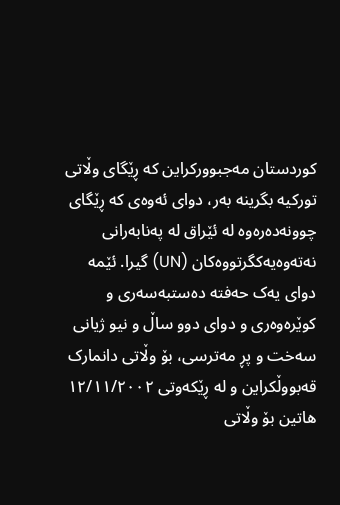کوردستان مەجبوورکراین کە ڕێگای وڵاتی تورکیە بگرینە بەر، دوای ئەوەی کە ڕێگای چوونەدەرەوە لە ئێراق لە پەنابەرانی نەتەوەیەکگرتووەکان (UN) گیرا. ئێمە دوای یەک حەفتە دەستبەسەری و کوێرەوەری و دوای دوو ساڵ و نیو ژیانی سەخت و پڕ مەترسی، بۆ وڵاتی دانمارک قەبووڵکراین و لە ڕێکەوتی ١٢/١١/٢٠٠٢ هاتین بۆ وڵاتی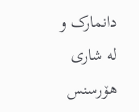دانمارک و لە شاری هۆرسنس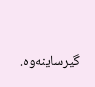گیرساینەوە.